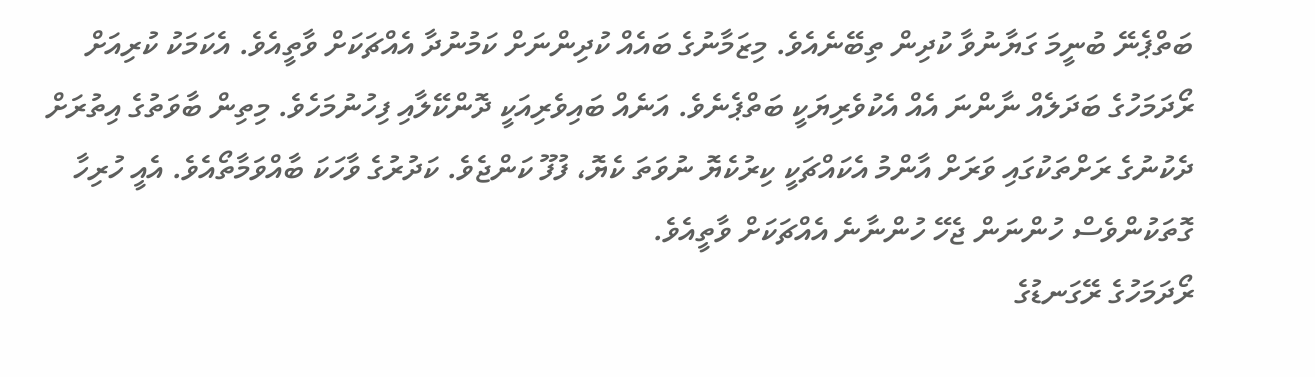ބަތްޕެނޭ ބުނީމަ ގަޔާނުވާ ކުދިން ތިބޭނެއެވެ. މިޒަމާނުގެ ބައެއް ކުދިންނަށް ކަމުނުދާ އެއްޗަކަށް ވާތީއެވެ. އެކަމަކު ކުރިއަށް ރޯދަމަހުގެ ބަދަލެއް ނާންނަ އެއް އެކުވެރިޔަކީ ބަތްޕެނެވެ. އަނެއް ބައިވެރިއަކީ ދޮންކޭލާއި ފިހުނުމަހެވެ. މިތިން ބާވަތުގެ އިތުރަށް ދެކުނުގެ ރަށްތަކުގައި ވަރަށް އާންމު އެކައްޗަކީ ކިރުކެޔޮ ނުވަތަ ކެޔޮ، ފުފޫ ކަންޖެވެ. ކަދުރުގެ ވާހަކަ ބާއްވަމާތޯއެވެ. އެއީ ހުރިހާ ގޮތަކުންވެސް ހުންނަން ޖެހޭ ހުންނާނެ އެއްޗަކަށް ވާތީއެވެ.
ރޯދަމަހުގެ ރޭގަނޑުގެ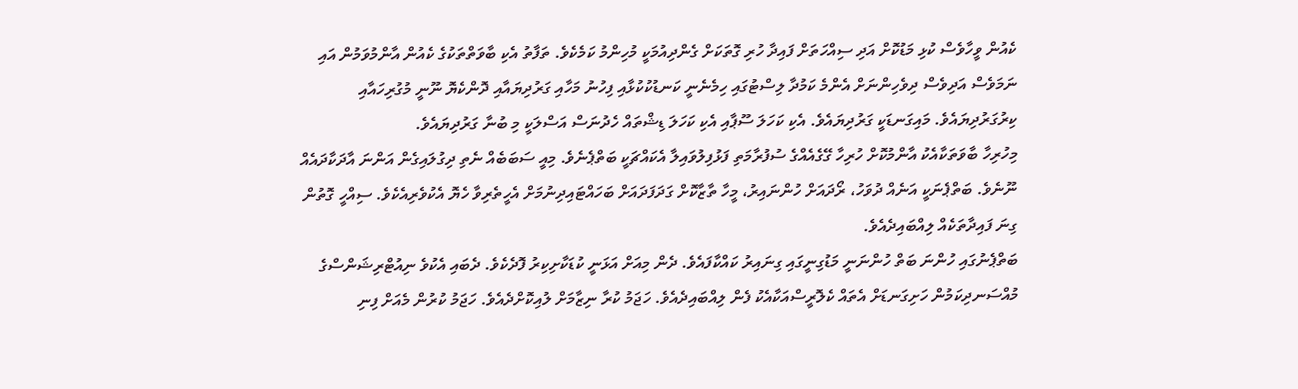ކެއުން ވީހާވެސް ކުޅި މަޑުކޮށް އަދި ސިއްހަތަށް ފައިދާ ހުރި ގޮތަކަށް ގެންދިއުމަކީ މުހިންމު ކަމެކެވެ. ތަފާތު އެކި ބާވަތްތަކުގެ ކެއުން އާންމުވަމުން އައި ނަމަވެސް އަދިވެސް ދިވެހިންނަށް އެންމެ ކަމުދާ ލިސްޓުގައި ހިމެނެނީ ކަނޑުކުކުޅާއި ފިހުނު މަހާއި ގަރުދިޔައާއި ދޮންކެޔޮ ނޫނީ މުގުރިހައާއި ކިރުގަރުދިޔައެވެ. މައިގަނޑަކީ ގަރުދިޔައެވެ. އެކި ކަހަލަ ސޫޕާއި އެކި ކަހަލަ ޑިޝްތައް ހެދުނަސް އަސްލަކީ މި ބުނާ ގަރުދިޔައެވެ.
މިހުރިހާ ބާވަތަކާއެކު އާންމުކޮށް ހުރިހާ ގޭގެއެއްގެ ސުފުރާމަތި ފަޅުފިލުވައިލާ އެކައްޗަކީ ބަތްޕެނެވެ. މިއީ ސަބަބެއް ނެތި ދިގުލައިގެން އަންނަ އާދަކާދައެއް ނޫނެވެ. ބަތްޕެނަކީ އަނެއް ދުވަހު، ރޯދައަށް ހުންނައިރު، މީހާ ތާޒާކޮށް ގަދަފަދައަށް ބަހައްޓައިދިނުމަށް އެހީތެރިވާ ހެޔޮ އެކުވެރިއެކެވެ. ސިއްހީ ގޮތުން ގިނަ ފައިދާތަކެއް ލިއްބައިދެއެވެ.
ބަތްޕެނުގައި ހުންނަ ބަތް ހުންނަނީ މަޑުގިނީގައި ގިނައިރު ކައްކާފައެވެ. ދެން މިއަށް އަޅަނީ ކުޑަކާށިކިރު ފޮދެކެވެ. ދެބައި އެކުވެ ނިއުޓްރިޝަންސްގެ މުއްސަނދިކަމުން ހަށިގަނޑަށް އެތައް ކެލޮރީސްއަކާއެކު ފެން ލިއްބައިދެއެވެ. ހަޖަމު ކުރާ ނިޒާމަށް ލުއިކޮށްދެއެވެ. ހަޖަމު ކުރުން މެއަށް ފިނި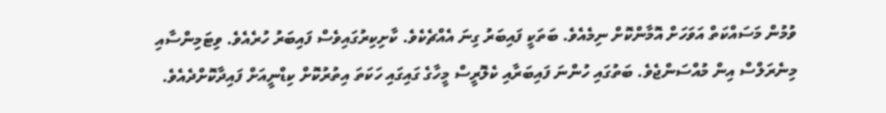ވުމުން މަސައްކަތް އަވަހަށް އޮމާންކޮށް ނިމެއެވެ. ބަތަކީ ފައިބަރު ގިނަ އެއްޗެކެވެ. ކާށިކިރުގައިވެސް ފައިބަރު ހުރެއެވެ. ވިޓަމިންސާއި މިނެރަލްސް އިން މުއްސަންޖެވެ. ބަތުގައި ހުންނަ ފައިބަރާއި ކެލޮރީސް މީހާގެ ގައިގައި ހަކަތަ އިތުރުކޮށް ކިޑްނީއަށް ފައިދާކޮށްދެއެވެ.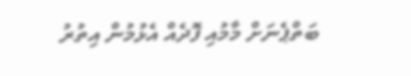ބަތްޕެނަށް މާމުއި ފޮދެއް އެޅުމުން އިތުރު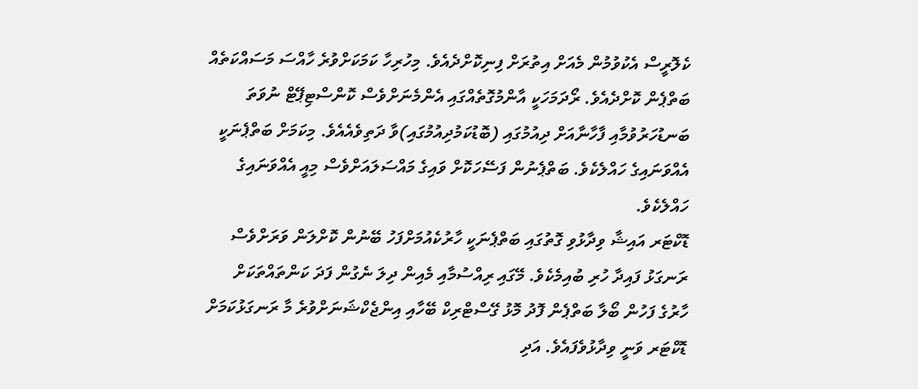ކެލޮރީސް އެކުވުމުން މެއަށް އިތުރަށް ފިނިކޮށްދެއެވެ. މިހުރިހާ ކަމަކަށްވުރެ ހާއްސަ މަސައްކަތެއް ބަތްޕެން ކޮށްދެއެވެ. ރޯދަމަހަކީ އާންމުގޮތެއްގައި އެންމެނަށްވެސް ކޮންސްޓިޕޭޓް ނުވަތަ ބަނޑުހަރުވުމާއި ފާހާނާއަށް ދިއުމުގައި (ބޮޑުކަމުދިއުމުގައި)ވާ ދަތިވެއެއެވެ. މިކަމަށް ބަތްޕެނަކީ އެއްވަނައިގެ ހައްލެކެވެ. ބަތްޕެނުން ފަސޭހަކޮށް ވައިގެ މައްސަލައަށްވެސް މިއީ އެއްވަނައިގެ ހައްލެކެވެ.
ޑޮކްޓަރ އައިޝާ ވިދާޅުވި ގޮތުގައި ބަތްޕެނަކީ ހާރުކެއުމަށްފަހު ބޭނުން ކޮށްލަން ވަރަށްވެސް ރަނގަޅު ފައިދާ ހުރި ބުއިމެކެވެ. މޭގައި ރިއްސުމާއި މެއިން ދިލަ ނެގުން ފަދަ ކަންތައްތަކަށް ހާރުގެ ފަހުން ބޯލާ ބަތްޕެން ފޮދު މޮޅު ގޭސްޓްރިކް ބޭހާއި އިންޖެކްޝަނަށްވުރެ މާ ރަނގަޅުކަމަށް ޑޮކްޓަރ ވަނީ ވިދާޅުވެފައެވެ. އަދި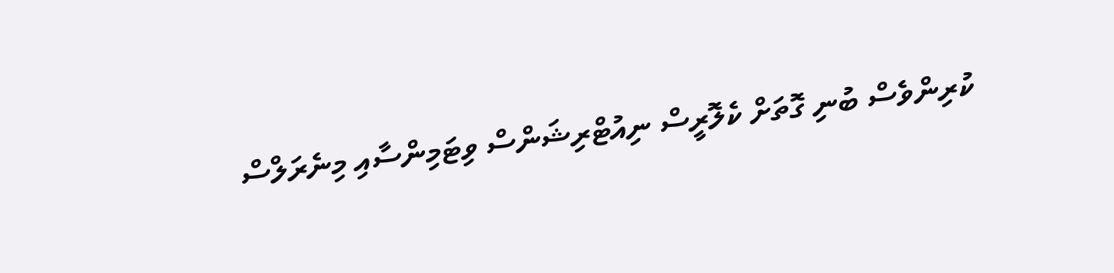ކުރިންވެސް ބުނި ގޮތަށް ކެލޮރީސް ނިއުޓްރިޝަންސް ވިޓަމިންސާއި މިނެރަލްސް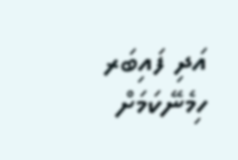އަދި ފައިބަރ ހިމެނޭކަމަށް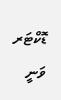ޑޮކްޓަރ ވަނީ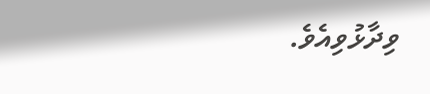ވިދާޅުވިއެވެ.